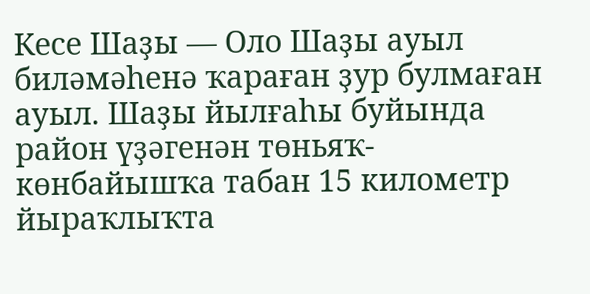Кесе Шаҙы — Оло Шаҙы ауыл биләмәһенә ҡараған ҙур булмаған ауыл. Шаҙы йылғаһы буйында район үҙәгенән төньяҡ-көнбайышҡа табан 15 километр йыраҡлыҡта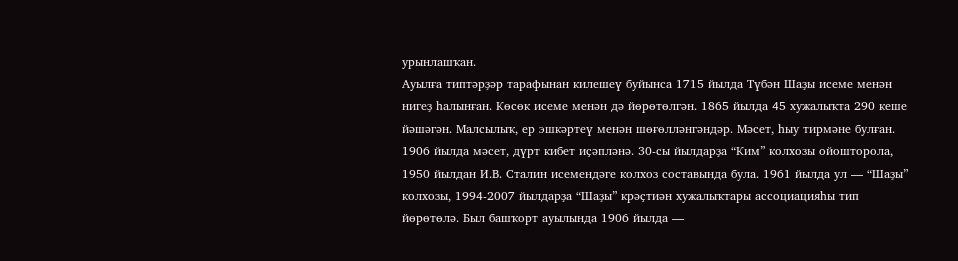урынлашҡан.
Ауылға типтәрҙәр тарафынан килешеү буйынса 1715 йылда Түбән Шаҙы исеме менән нигеҙ һалынған. Көсөк исеме менән дә йөрөтөлгән. 1865 йылда 45 хужалыҡта 290 кеше йәшәгән. Малсылыҡ, ер эшкәртеү менән шөғөлләнгәндәр. Мәсет, һыу тирмәне булған. 1906 йылда мәсет, дүрт кибет иҫәпләнә. 30-сы йылдарҙа “Ким” колхозы ойошторола, 1950 йылдан И.В. Сталин исемендәге колхоз составында була. 1961 йылда ул — “Шаҙы” колхозы, 1994-2007 йылдарҙа “Шаҙы” крәҫтиән хужалыҡтары ассоциацияһы тип йөрөтөлә. Был башҡорт ауылында 1906 йылда —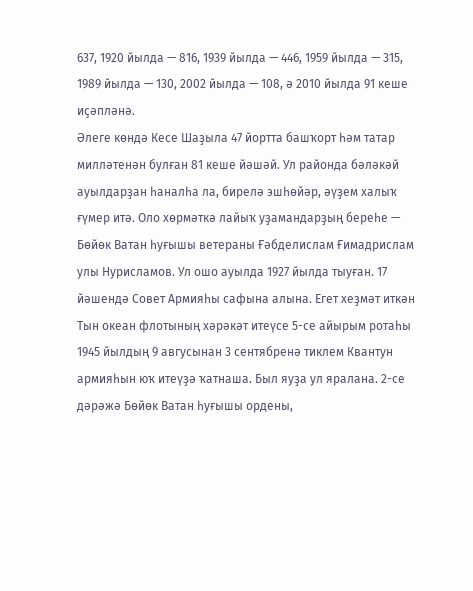637, 1920 йылда — 816, 1939 йылда — 446, 1959 йылда — 315, 1989 йылда — 130, 2002 йылда — 108, ә 2010 йылда 91 кеше иҫәпләнә.
Әлеге көндә Кесе Шаҙыла 47 йортта башҡорт һәм татар милләтенән булған 81 кеше йәшәй. Ул районда бәләкәй ауылдарҙан һаналһа ла, бирелә эшһөйәр, әүҙем халыҡ ғүмер итә. Оло хөрмәткә лайыҡ уҙамандарҙың береһе — Бөйөк Ватан һуғышы ветераны Ғәбделислам Ғимадрислам улы Нурисламов. Ул ошо ауылда 1927 йылда тыуған. 17 йәшендә Совет Армияһы сафына алына. Егет хеҙмәт иткән Тын океан флотының хәрәкәт итеүсе 5-се айырым ротаһы 1945 йылдың 9 авгусынан 3 сентябренә тиклем Квантун армияһын юҡ итеүҙә ҡатнаша. Был яуҙа ул яралана. 2-се дәрәжә Бөйөк Ватан һуғышы ордены,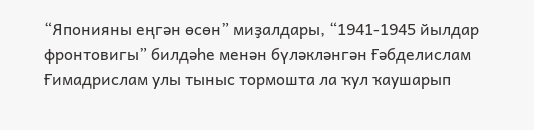“Японияны еңгән өсөн” миҙалдары, “1941-1945 йылдар фронтовигы” билдәһе менән бүләкләнгән Ғәбделислам Ғимадрислам улы тыныс тормошта ла ҡул ҡаушарып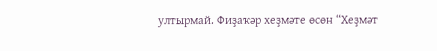ултырмай. Фиҙаҡәр хеҙмәте өсөн “Хеҙмәт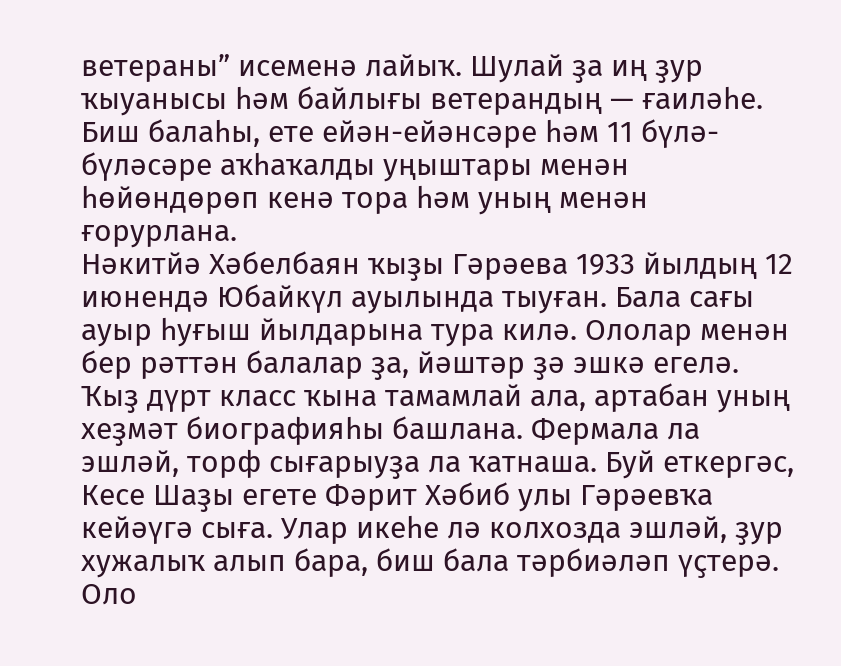ветераны” исеменә лайыҡ. Шулай ҙа иң ҙур ҡыуанысы һәм байлығы ветерандың — ғаиләһе. Биш балаһы, ете ейән-ейәнсәре һәм 11 бүлә-бүләсәре аҡһаҡалды уңыштары менән һөйөндөрөп кенә тора һәм уның менән ғорурлана.
Нәкитйә Хәбелбаян ҡыҙы Гәрәева 1933 йылдың 12 июнендә Юбайкүл ауылында тыуған. Бала сағы ауыр һуғыш йылдарына тура килә. Ололар менән бер рәттән балалар ҙа, йәштәр ҙә эшкә егелә. Ҡыҙ дүрт класс ҡына тамамлай ала, артабан уның хеҙмәт биографияһы башлана. Фермала ла эшләй, торф сығарыуҙа ла ҡатнаша. Буй еткергәс, Кесе Шаҙы егете Фәрит Хәбиб улы Гәрәевҡа кейәүгә сыға. Улар икеһе лә колхозда эшләй, ҙур хужалыҡ алып бара, биш бала тәрбиәләп үҫтерә.
Оло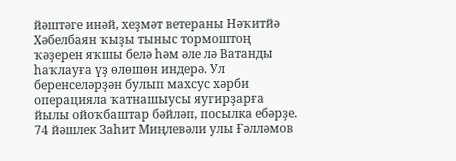йәштәге инәй, хеҙмәт ветераны Нәҡитйә Хәбелбаян ҡыҙы тыныс тормоштоң ҡәҙерен яҡшы белә һәм әле лә Ватанды һаҡлауға үҙ өлөшөн индерә. Ул беренселәрҙән булып махсус хәрби операцияла ҡатнашыусы яугирҙарға йылы ойоҡбаштар бәйләп, посылка ебәрҙе.
74 йәшлек Заһит Миңлевәли улы Ғәлләмов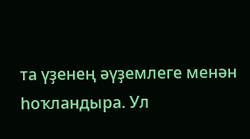та үҙенең әүҙемлеге менән һоҡландыра. Ул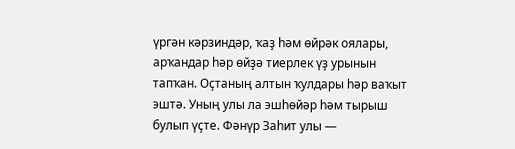үргән кәрзиндәр, ҡаҙ һәм өйрәк оялары, арҡандар һәр өйҙә тиерлек үҙ урынын тапҡан. Оҫтаның алтын ҡулдары һәр ваҡыт эштә. Уның улы ла эшһөйәр һәм тырыш булып үҫте. Фәнүр Заһит улы —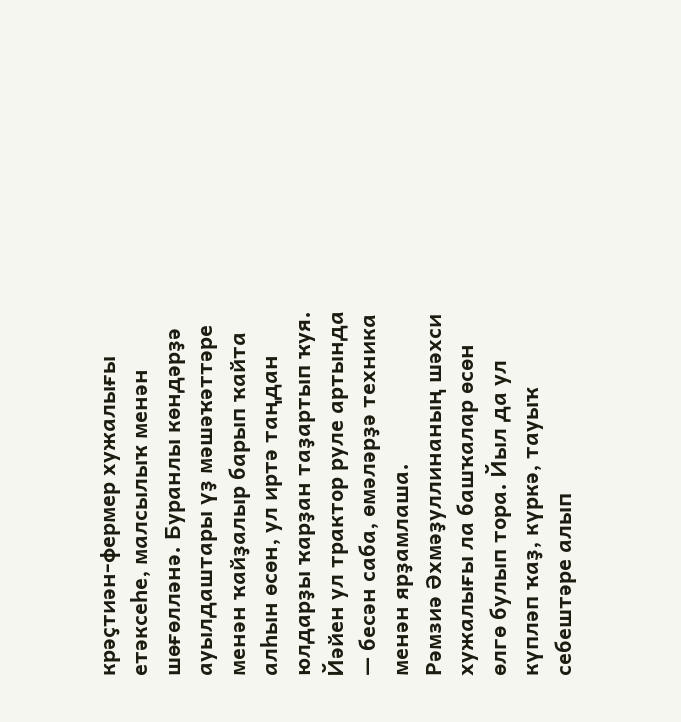крәҫтиән-фермер хужалығы етәксеһе, малсылыҡ менән шөғөлләнә. Буранлы көндәрҙә ауылдаштары үҙ мәшәҡәттәре менән ҡайҙалыр барып ҡайта алһын өсөн, ул иртә таңдан юлдарҙы ҡарҙан таҙартып ҡуя. Йәйен ул трактор руле артында — бесән саба, өмәләрҙә техника менән ярҙамлаша.
Рәмзиә Әхмәҙуллинаның шәхси хужалығы ла башҡалар өсөн өлгө булып тора. Йыл да ул күпләп ҡаҙ, күркә, тауыҡ себештәре алып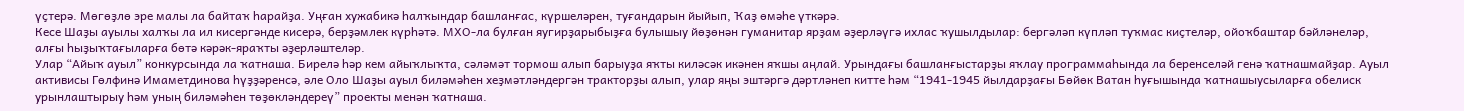үҫтерә. Мөгөҙлө эре малы ла байтаҡ һарайҙа. Уңған хужабикә һалҡындар башланғас, күршеләрен, туғандарын йыйып, Ҡаҙ өмәһе үткәрә.
Кесе Шаҙы ауылы халҡы ла ил кисергәнде кисерә, берҙәмлек күрһәтә. МХО-ла булған яугирҙарыбыҙға булышыу йөҙөнән гуманитар ярҙам әҙерләүгә ихлас ҡушылдылар: бергәләп күпләп туҡмас киҫтеләр, ойоҡбаштар бәйләнеләр, алғы һыҙыҡтағыларға бөтә кәрәк-яраҡты әҙерләштеләр.
Улар “Айыҡ ауыл” конкурсында ла ҡатнаша. Бирелә һәр кем айыҡлыҡта, сәләмәт тормош алып барыуҙа яҡты киләсәк икәнен яҡшы аңлай. Урындағы башланғыстарҙы яҡлау программаһында ла беренселәй генә ҡатнашмайҙар. Ауыл активисы Гөлфинә Имаметдинова һүҙҙәренсә, әле Оло Шаҙы ауыл биләмәһен хеҙмәтләндергән тракторҙы алып, улар яңы эштәргә дәртләнеп китте һәм “1941-1945 йылдарҙағы Бөйөк Ватан һуғышында ҡатнашыусыларға обелиск урынлаштырыу һәм уның биләмәһен төҙөкләндереү” проекты менән ҡатнаша.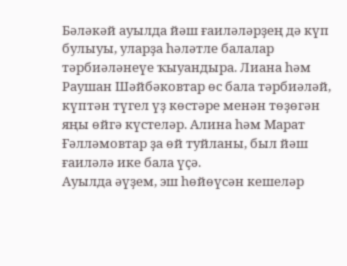Бәләкәй ауылда йәш ғаиләләрҙең дә күп булыуы, уларҙа һәләтле балалар тәрбиәләнеүе ҡыуандыра. Лиана һәм Раушан Шәйбәковтар өс бала тәрбиәләй, күптән түгел үҙ көстәре менән төҙөгән яңы өйгә күстеләр. Алина һәм Марат Ғәлләмовтар ҙа өй туйланы, был йәш ғаиләлә ике бала үҫә.
Ауылда әүҙем, эш һөйөүсән кешеләр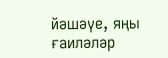йәшәүе, яңы ғаиләләр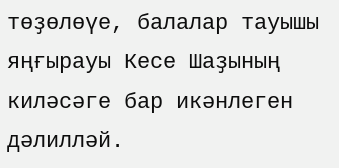төҙөлөүе, балалар тауышы яңғырауы Кесе Шаҙының киләсәге бар икәнлеген дәлилләй.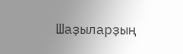Шаҙыларҙың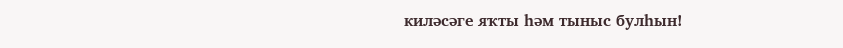киләсәге яҡты һәм тыныс булһын!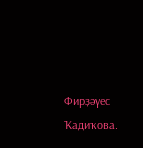Фирҙәүес Ҡадиҡова.